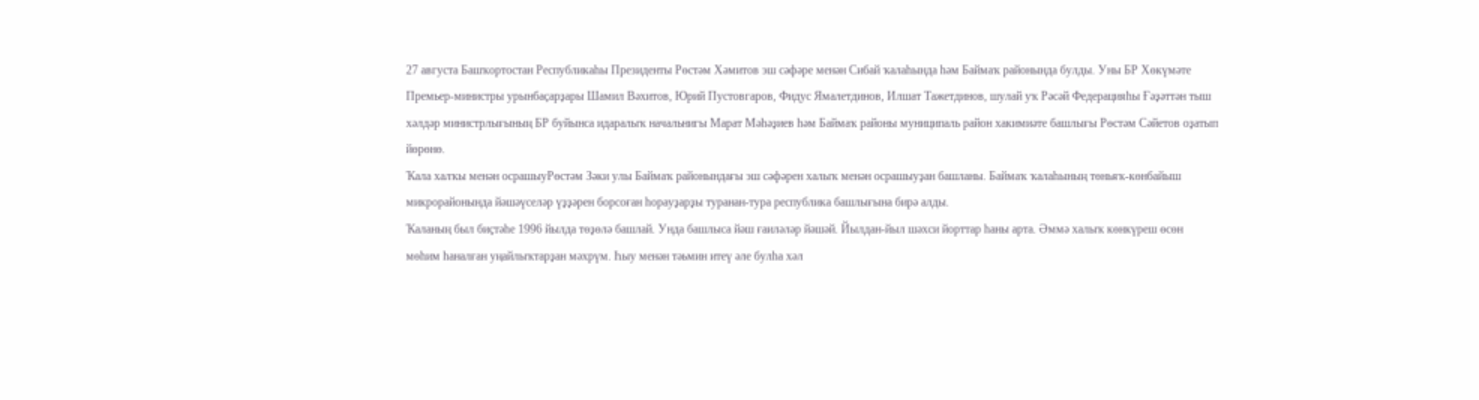27 августа Башҡортостан Республикаһы Президенты Рөстәм Хәмитов эш сәфәре менән Сибай ҡалаһында һәм Баймаҡ районында булды. Уны БР Хөкүмәте Премьер-министры урынбаҫарҙары Шамил Вәхитов, Юрий Пустовгаров, Фидус Ямалетдинов, Илшат Тажетдинов, шулай уҡ Рәсәй Федерацияһы Ғәҙәттән тыш хәлдәр министрлығының БР буйынса идаралыҡ начальнигы Марат Мәһәҙиев һәм Баймаҡ районы муниципаль район хакимиәте башлығы Рөстәм Сәйетов оҙатып йөрөнө.
Ҡала халҡы менән осрашыуРөстәм Зәки улы Баймаҡ районындағы эш сәфәрен халыҡ менән осрашыуҙан башланы. Баймаҡ ҡалаһының төньяҡ-көнбайыш микрорайонында йәшәүселәр үҙҙәрен борсоған һорауҙарҙы туранан-тура республика башлығына бирә алды.
Ҡаланың был биҫтәһе 1996 йылда төҙөлә башлай. Унда башлыса йәш ғаиләләр йәшәй. Йылдан-йыл шәхси йорттар һаны арта. Әммә халыҡ көнкүреш өсөн мөһим һаналған уңайлыҡтарҙан мәхрүм. Һыу менән тәьмин итеү әле булһа хәл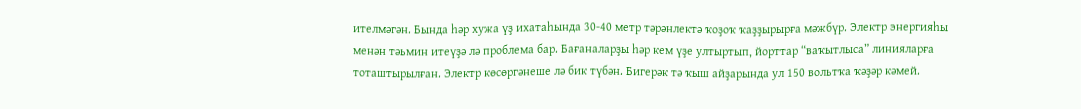ителмәгән. Бында һәр хужа үҙ ихатаһында 30-40 метр тәрәнлектә ҡоҙоҡ ҡаҙҙырырға мәжбүр. Электр энергияһы менән тәьмин итеүҙә лә проблема бар. Бағаналарҙы һәр кем үҙе ултыртып, йорттар “ваҡытлыса” линияларға тоташтырылған. Электр көсөргәнеше лә бик түбән. Бигерәк тә ҡыш айҙарында ул 150 вольтҡа ҡәҙәр кәмей.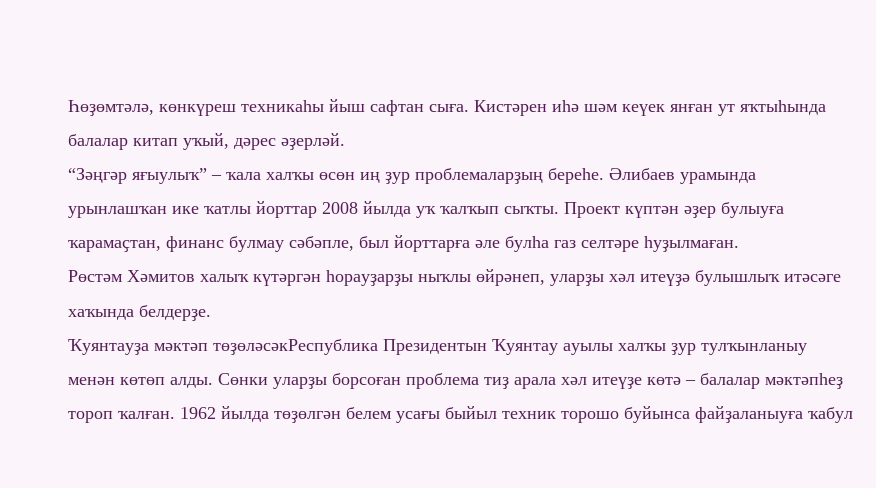Һөҙөмтәлә, көнкүреш техникаһы йыш сафтан сыға. Кистәрен иһә шәм кеүек янған ут яҡтыһында балалар китап уҡый, дәрес әҙерләй.
“Зәңгәр яғыулыҡ” – ҡала халҡы өсөн иң ҙур проблемаларҙың береһе. Әлибаев урамында урынлашҡан ике ҡатлы йорттар 2008 йылда уҡ ҡалҡып сыҡты. Проект күптән әҙер булыуға ҡарамаҫтан, финанс булмау сәбәпле, был йорттарға әле булһа газ селтәре һуҙылмаған.
Рөстәм Хәмитов халыҡ күтәргән һорауҙарҙы ныҡлы өйрәнеп, уларҙы хәл итеүҙә булышлыҡ итәсәге хаҡында белдерҙе.
Ҡуянтауҙа мәктәп төҙөләсәкРеспублика Президентын Ҡуянтау ауылы халҡы ҙур тулҡынланыу менән көтөп алды. Сөнки уларҙы борсоған проблема тиҙ арала хәл итеүҙе көтә – балалар мәктәпһеҙ тороп ҡалған. 1962 йылда төҙөлгән белем усағы быйыл техник торошо буйынса файҙаланыуға ҡабул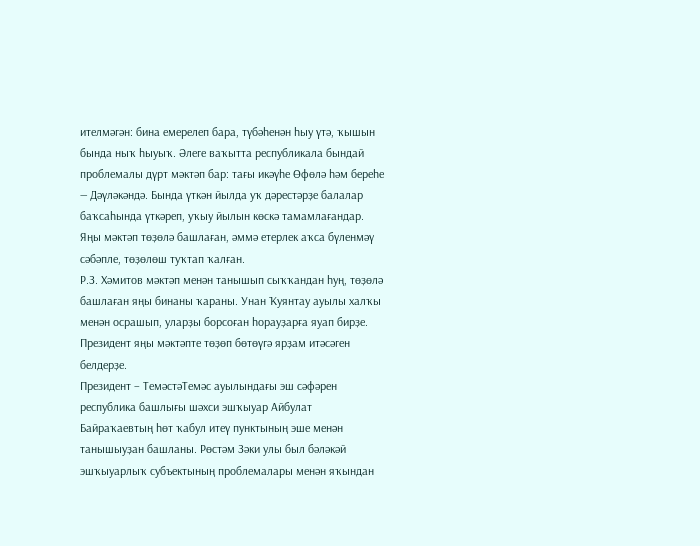ителмәгән: бина емерелеп бара, түбәһенән һыу үтә, ҡышын бында ныҡ һыуыҡ. Әлеге ваҡытта республикала бындай проблемалы дүрт мәктәп бар: тағы икәүһе Өфөлә һәм береһе — Дәүләкәндә. Бында үткән йылда уҡ дәрестәрҙе балалар баҡсаһында үткәреп, уҡыу йылын көскә тамамлағандар. Яңы мәктәп төҙөлә башлаған, әммә етерлек аҡса бүленмәү сәбәпле, төҙөлөш туҡтап ҡалған.
Р.З. Хәмитов мәктәп менән танышып сыҡҡандан һуң, төҙөлә башлаған яңы бинаны ҡараны. Унан Ҡуянтау ауылы халҡы менән осрашып, уларҙы борсоған һорауҙарға яуап бирҙе. Президент яңы мәктәпте төҙөп бөтөүгә ярҙам итәсәген белдерҙе.
Президент – ТемәстәТемәс ауылындағы эш сәфәрен республика башлығы шәхси эшҡыуар Айбулат Байраҡаевтың һөт ҡабул итеү пунктының эше менән танышыуҙан башланы. Рөстәм Зәки улы был бәләкәй эшҡыуарлыҡ субъектының проблемалары менән яҡындан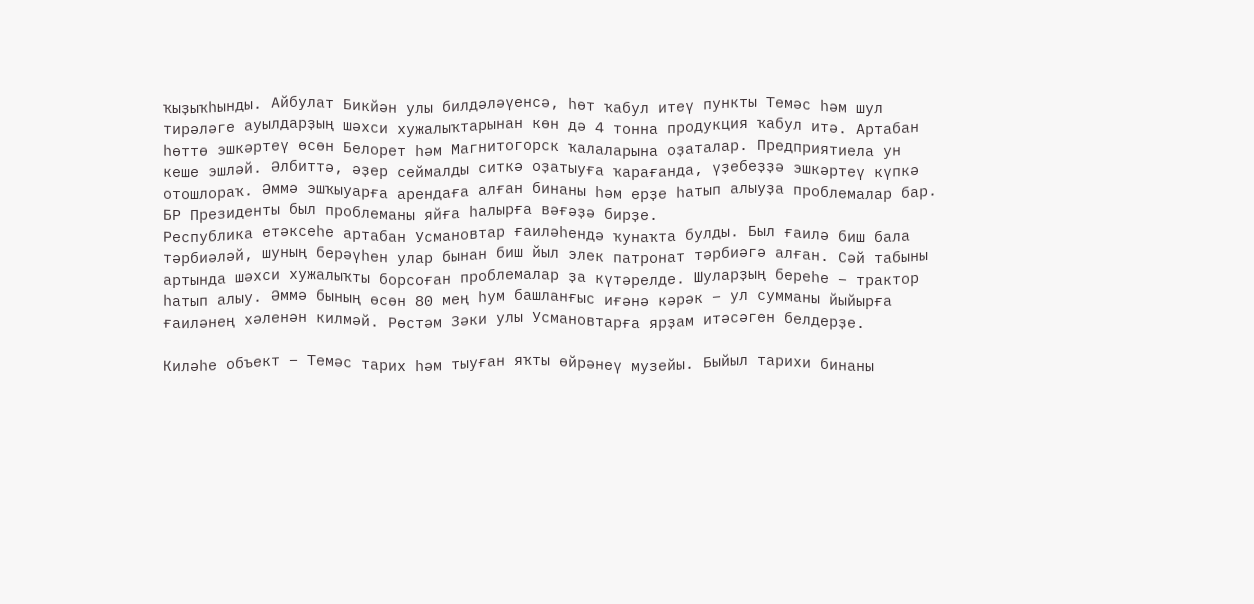ҡыҙыҡһынды. Айбулат Бикйән улы билдәләүенсә, һөт ҡабул итеү пункты Темәс һәм шул тирәләге ауылдарҙың шәхси хужалыҡтарынан көн дә 4 тонна продукция ҡабул итә. Артабан һөттө эшкәртеү өсөн Белорет һәм Магнитогорск ҡалаларына оҙаталар. Предприятиела ун кеше эшләй. Әлбиттә, әҙер сеймалды ситкә оҙатыуға ҡарағанда, үҙебеҙҙә эшкәртеү күпкә отошлораҡ. Әммә эшҡыуарға арендаға алған бинаны һәм ерҙе һатып алыуҙа проблемалар бар. БР Президенты был проблеманы яйға һалырға вәғәҙә бирҙе.
Республика етәксеһе артабан Усмановтар ғаиләһендә ҡунаҡта булды. Был ғаилә биш бала тәрбиәләй, шуның берәүһен улар бынан биш йыл элек патронат тәрбиәгә алған. Сәй табыны артында шәхси хужалыҡты борсоған проблемалар ҙа күтәрелде. Шуларҙың береһе – трактор һатып алыу. Әммә бының өсөн 80 мең һум башланғыс иғәнә кәрәк – ул сумманы йыйырға ғаиләнең хәленән килмәй. Рөстәм Зәки улы Усмановтарға ярҙам итәсәген белдерҙе.

Киләһе объект – Темәс тарих һәм тыуған яҡты өйрәнеү музейы. Быйыл тарихи бинаны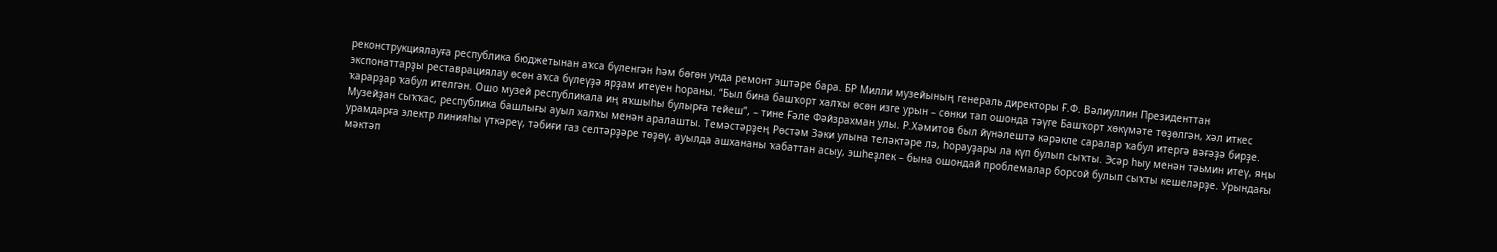реконструкциялауға республика бюджетынан аҡса бүленгән һәм бөгөн унда ремонт эштәре бара. БР Милли музейының генераль директоры Ғ.Ф. Вәлиуллин Президенттан экспонаттарҙы реставрациялау өсөн аҡса бүлеүҙә ярҙам итеүен һораны. “Был бина башҡорт халҡы өсөн изге урын – сөнки тап ошонда тәүге Башҡорт хөкүмәте төҙөлгән, хәл иткес ҡарарҙар ҡабул ителгән. Ошо музей республикала иң яҡшыһы булырға тейеш”, – тине Ғәле Фәйзрахман улы. Р.Хәмитов был йүнәлештә кәрәкле саралар ҡабул итергә вәғәҙә бирҙе.
Музейҙан сыҡҡас, республика башлығы ауыл халҡы менән аралашты. Темәстәрҙең Рөстәм Зәки улына теләктәре лә, һорауҙары ла күп булып сыҡты. Эсәр һыу менән тәьмин итеү, яңы урамдарға электр линияһы үткәреү, тәбиғи газ селтәрҙәре төҙөү, ауылда ашхананы ҡабаттан асыу, эшһеҙлек – бына ошондай проблемалар борсой булып сыҡты кешеләрҙе. Урындағы мәктәп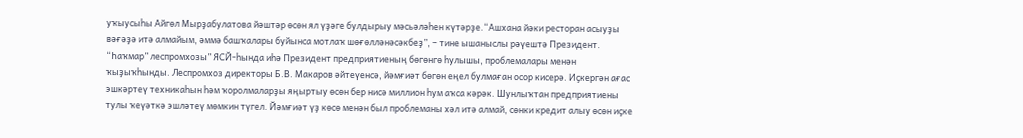уҡыусыһы Айгөл Мырҙабулатова йәштәр өсөн ял үҙәге булдырыу мәсьәләһен күтәрҙе.“Ашхана йәки ресторан асыуҙы вәғәҙә итә алмайым, әммә башҡалары буйынса мотлаҡ шөғөлләнәсәкбеҙ”, – тине ышаныслы рәүештә Президент.
“Һаҡмар” леспромхозы” ЯСЙ-һында иһә Президент предприятиеның бөгөнгө һулышы, проблемалары менән ҡыҙыҡһынды. Леспромхоз директоры Б.В. Макаров әйтеүенсә, йәмғиәт бөгөн еңел булмаған осор кисерә. Иҫкергән ағас эшкәртеү техникаһын һәм ҡоролмаларҙы яңыртыу өсөн бер нисә миллион һум аҡса кәрәк. Шунлыҡтан предприятиены тулы ҡеүәткә эшләтеү мөмкин түгел. Йәмғиәт үҙ көсө менән был проблеманы хәл итә алмай, сөнки кредит алыу өсөн иҫке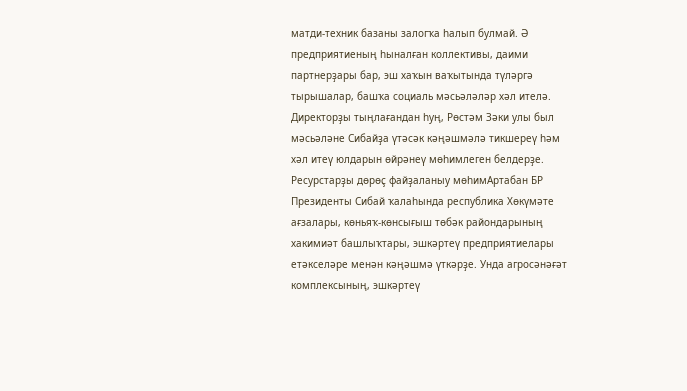матди-техник базаны залогҡа һалып булмай. Ә предприятиеның һыналған коллективы, даими партнерҙары бар, эш хаҡын ваҡытында түләргә тырышалар, башҡа социаль мәсьәләләр хәл ителә. Директорҙы тыңлағандан һуң, Рөстәм Зәки улы был мәсьәләне Сибайҙа үтәсәк кәңәшмәлә тикшереү һәм хәл итеү юлдарын өйрәнеү мөһимлеген белдерҙе.
Ресурстарҙы дөрөҫ файҙаланыу мөһимАртабан БР Президенты Сибай ҡалаһында республика Хөкүмәте ағзалары, көньяҡ-көнсығыш төбәк райондарының хакимиәт башлыҡтары, эшкәртеү предприятиелары етәкселәре менән кәңәшмә үткәрҙе. Унда агросәнәғәт комплексының, эшкәртеү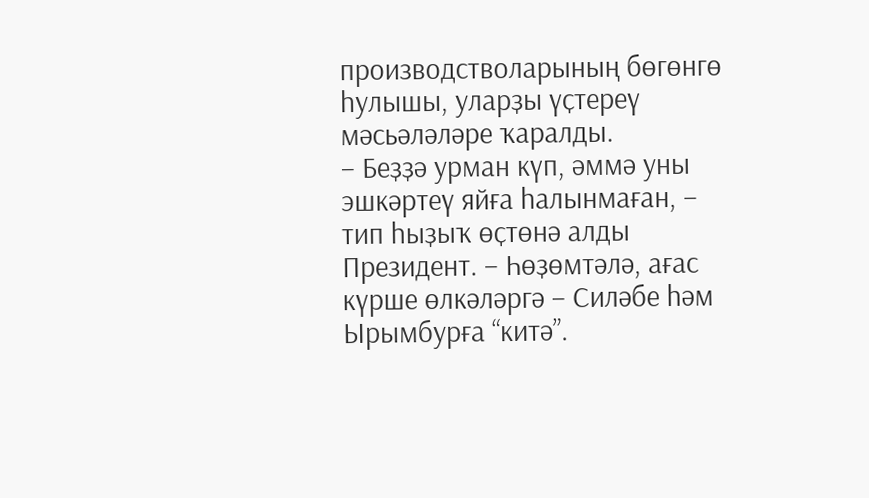производстволарының бөгөнгө һулышы, уларҙы үҫтереү мәсьәләләре ҡаралды.
– Беҙҙә урман күп, әммә уны эшкәртеү яйға һалынмаған, – тип һыҙыҡ өҫтөнә алды Президент. – Һөҙөмтәлә, ағас күрше өлкәләргә – Силәбе һәм Ырымбурға “китә”.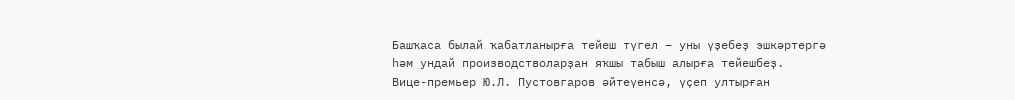Башҡаса былай ҡабатланырға тейеш түгел – уны үҙебеҙ эшкәртергә һәм ундай производстволарҙан яҡшы табыш алырға тейешбеҙ.
Вице-премьер Ю.Л. Пустовгаров әйтеүенсә, үҫеп ултырған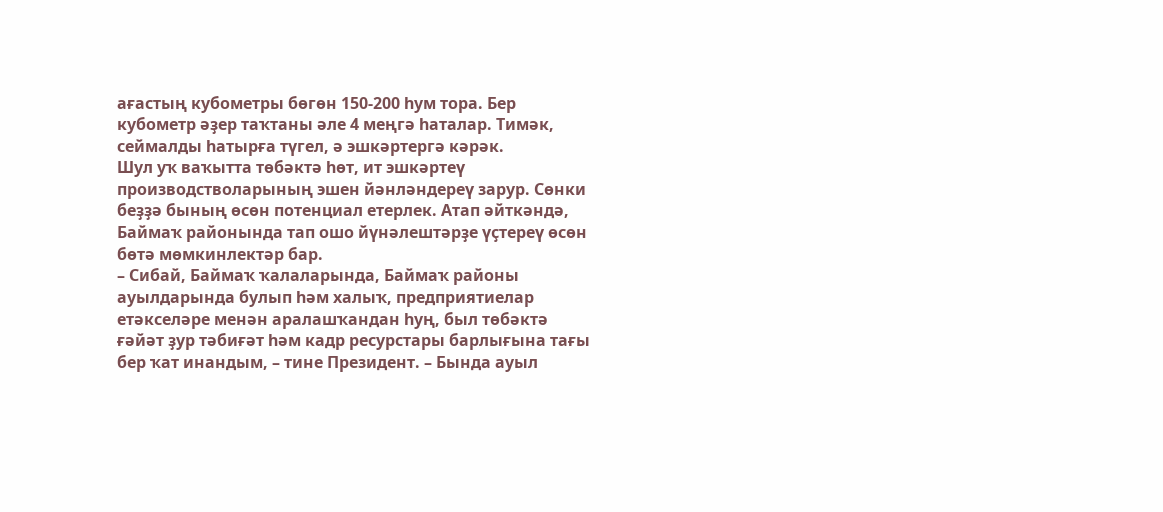ағастың кубометры бөгөн 150-200 һум тора. Бер кубометр әҙер таҡтаны әле 4 меңгә һаталар. Тимәк, сеймалды һатырға түгел, ә эшкәртергә кәрәк.
Шул уҡ ваҡытта төбәктә һөт, ит эшкәртеү производстволарының эшен йәнләндереү зарур. Сөнки беҙҙә бының өсөн потенциал етерлек. Атап әйткәндә, Баймаҡ районында тап ошо йүнәлештәрҙе үҫтереү өсөн бөтә мөмкинлектәр бар.
– Сибай, Баймаҡ ҡалаларында, Баймаҡ районы ауылдарында булып һәм халыҡ, предприятиелар етәкселәре менән аралашҡандан һуң, был төбәктә ғәйәт ҙур тәбиғәт һәм кадр ресурстары барлығына тағы бер ҡат инандым, – тине Президент. – Бында ауыл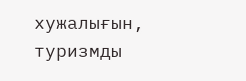хужалығын, туризмды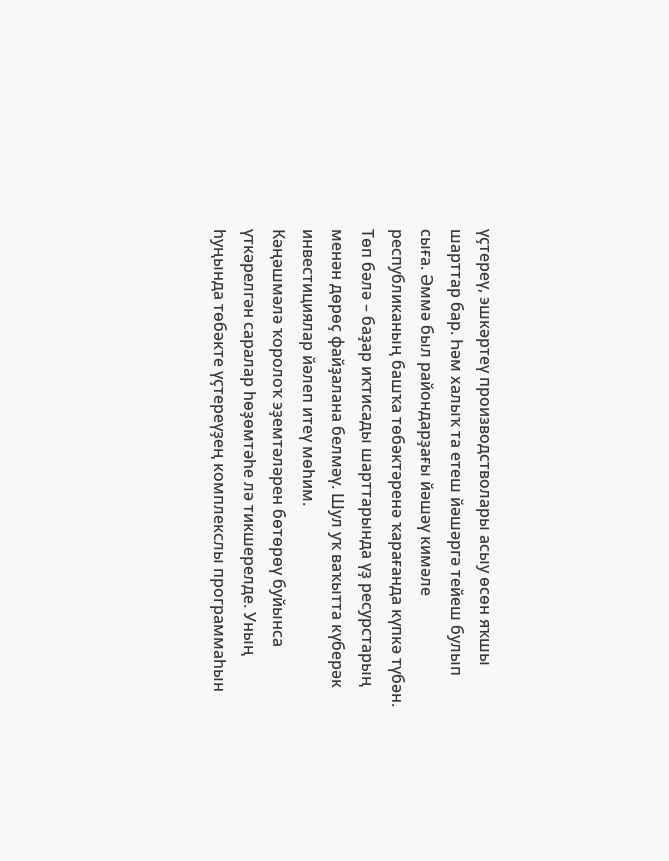үҫтереү, эшкәртеү производстволары асыу өсөн яҡшы шарттар бар. Һәм халыҡ та етеш йәшәргә тейеш булып сыға. Әммә был райондарҙағы йәшәү кимәле республиканың башҡа төбәктәренә ҡарағанда күпкә түбән. Төп бәлә – баҙар иҡтисады шарттарында үҙ ресурстарың менән дөрөҫ файҙалана белмәү. Шул уҡ ваҡытта күберәк инвестициялар йәлеп итеү мөһим.
Кәңәшмәлә ҡоролоҡ эҙемтәләрен бөтөрөү буйынса үткәрелгән саралар һөҙөмтәһе лә тикшерелде. Уның һуңында төбәкте үҫтереүҙең комплекслы программаһын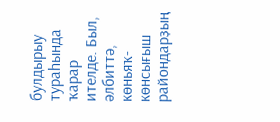булдырыу тураһында ҡарар ителде. Был, әлбиттә, көньяҡ-көнсығыш райондарҙың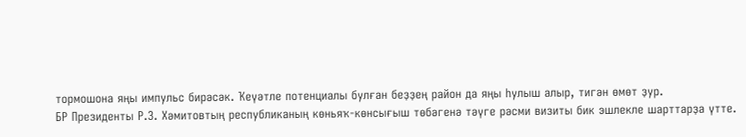тормошона яңы импульс бирәсәк. Ҡеүәтле потенциалы булған беҙҙең район да яңы һулыш алыр, тигән өмөт ҙур.
БР Президенты Р.З. Хәмитовтың республиканың көньяҡ-көнсығыш төбәгенә тәүге рәсми визиты бик эшлекле шарттарҙа үтте.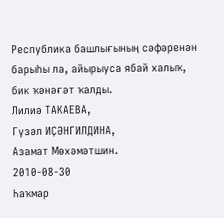Республика башлығының сәфәренән барыһы ла, айырыуса ябай халыҡ, бик ҡәнәғәт ҡалды.
Лилиә ТАКАЕВА,
Гүзәл ИҪӘНГИЛДИНА,
Азамат Мөхәмәтшин.
2010-08-30
Һаҡмар